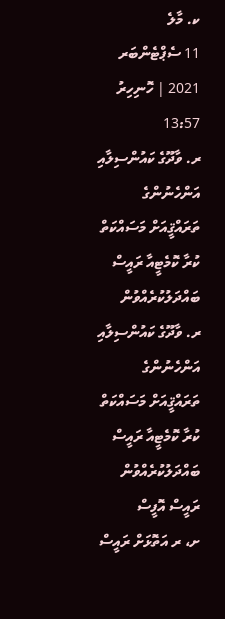ކ. މާލެ
11 ސެޕްޓެންބަރ 2021 | ހޮނިހިރު 13:57
ރ. ވާދޫގެ ކައުންސިލާއި އަންހެނުންގެ ތަރައްޤީއަށް މަސައްކަތް ކުރާ ކޮމެޓީއާ ރައީސް ބައްދަލުކުރެއްވުން
ރ. ވާދޫގެ ކައުންސިލާއި އަންހެނުންގެ ތަރައްޤީއަށް މަސައްކަތް ކުރާ ކޮމެޓީއާ ރައީސް ބައްދަލުކުރެއްވުން
ރައީސް އޮފީސް
ށ، ރ އަތޮޅަށް ރައީސް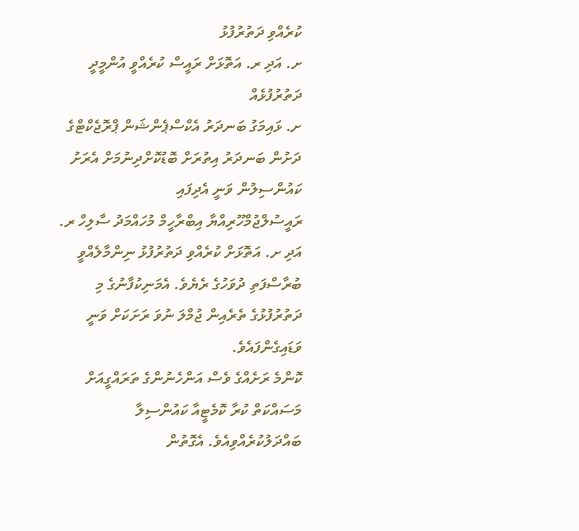ކުރެއްވި ދަތުރުފުޅު
ށ. އަދި ރ. އަތޮޅަށް ރައީސް ކުރެއްވީ އުންމީދީ ދަތުރުފުޅެއް
ށ. ޅައިމަގު ބަނދަރު އެކްސްޕެންޝަން ޕްރޮޖެކްޓްގެ ދަށުން ބަނދަރު އިތުރަށް ބޮޑުކޮށްދިނުމަށް އެރަށު ކައުންސިލުން ވަނީ އެދިފައި
ރައީސުލްޖުމްހޫރިއްޔާ އިބްރާހީމް މުހައްމަދު ސާލިހް ރ. އަދި ށ. އަތޮޅަށް ކުރެއްވި ދަތުރުފުޅު ނިންމާލެއްވީ ބުރާސްފަތި ދުވަހުގެ ރެޔެވެ. އެމަނިކުފާނުގެ މި ދަތުރުފުޅުގެ ތެރެއިން ޖުމްލަ ނުވަ ރަށަކަށް ވަނީ ވަޑައިގެންފައެވެ.
ކޮންމެ ރަށެއްގެ ވެސް އަންހެނުންގެ ތަރައްގީއަށް މަސައްކަތް ކުރާ ކޮމެޓީއާ ކައުންސިލާ ބައްދަލުކުރެއްވިއެވެ. އެގޮތުން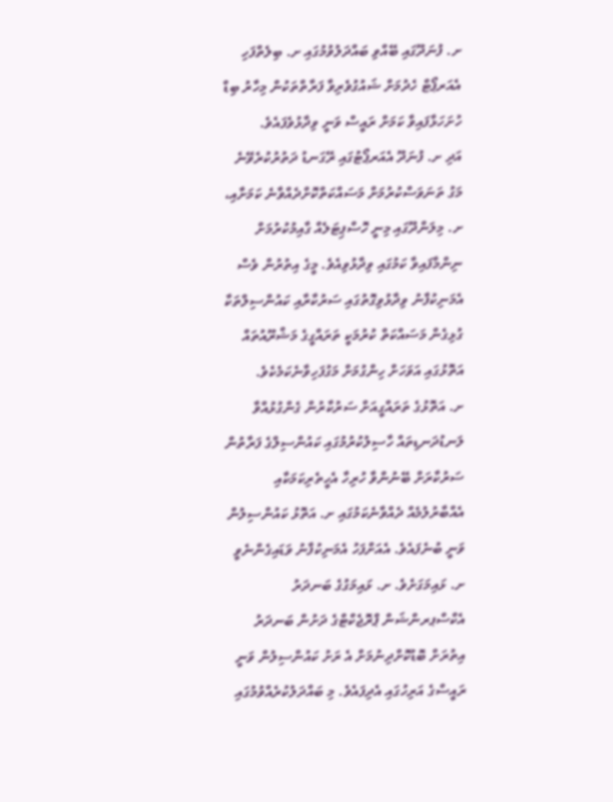ށ. ފުނަދޫގައި ބޭއްވި ބައްދަލުވުމުގައި ށ. ބިލެތްފަހި އެއަރޕޯޓް ހެދުމަށް ޝައުގުވެރިވާ ފަރާތްތަކުން މިހާރު ބިޑް ހުށަހަޅާފައިވާ ކަމަށް ރައީސް ވަނީ ވިދާޅުވެފައެވެ.
އަދި ށ. ފުނަދޫ އެއަރޕޯޓުގައި ރޭގަނޑު ދަތުރުކުރެވޭނެ މަގު ތަނަވަސްކުރުމަށް މަސައްކަތްކޮށްދެއްވާނެ ކަމަށާއި، ށ. މިލަންދޫގައި މިނީ ހޮސްޕިޓަލެއް ގާއިމުކުރުމަށް ނިންމާފައިވާ ކަމުގައި ވިދާޅުވިއެވެ. މީގެ އިތުރުން ވެސް އެމަނިކުފާނު ވިދާޅުވިގޮތުގައި ސަރުކާރާއި ކައުންސިލްތަކާ ގުޅިގެން މަސައްކަތް ކުރުމަކީ ތަރައްގީގެ މަޝްރޫއުތައް އަތޮޅުގައި އަވަހަށް ހިންގުމަށް މަގުފަހިވާނެކަމެކެވެ.
ށ. އަތޮޅުގެ ތަރައްގީއަށް ސަރުކާރުން ގެންގުޅުއްވާ ލަނޑުދަނޑިތައް ހާސިލުކުރުމުގައި ކައުންސިލްގެ ފަރާތުން ސަރުކާރަށް ބޭނުންވާ ހުރިހާ އެހީތެރިކަމަކާއި އެއްބާރުލުމެއް ދެއްވާނެކަމުގައި ށ. އަތޮޅު ކައުންސިލުން ވަނީ ބުނެފައެވެ. އެއަށްފަހު އެމަނިކުފާނު ވަޑައިގެންނެވީ ށ. ޅައިމަގަށެވެ. ށ. ޅައިމަގުގެ ބަނދަރު އެކްސްޕރންޝަން ޕްރޮޖެކްޓްގެ ދަށުން ބަނދަރު އިތުރަށް ބޮޑުކޮށްދިނުމަށް އެ ރަށު ކައުންސިލުން ވަނީ ރައީސްގެ އަރިހުގައި އެދިފައެވެ. މި ބައްދަލުކުރެއްވުމުގައި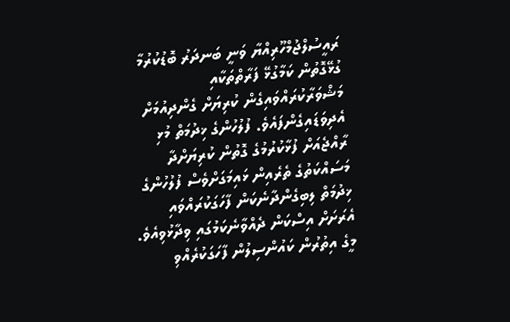ރައީސުލްޖުމްހޫރިއްޔާ ވަނީ ބަނދަރު ބޮޑުކުރުމާ ގުޅޭގޮތުން ކަމާގުޅޭ ފަރާތްތަކާއި މަޝްވަރާކުރައްވައިގެން ކުރިޔަށް ގެންދިއުމަށް އެދިވަޑައިގެންފައެވެ. ފުލުހުންގެ ޚިދުމަތް މުޅި ރާއްޖެއަށް ފުޅާކުރުމުގެ ގޮތުން ކުރިޔަށްދާ މަސައްކަތުގެ ތެރެއިން ޅައިމަގަށްވެސް ފުލުހުންގެ ޚިދުމަތް ލިބިގެންދާނެކަން ފާހަގަކުރައްވައި އެރަށަށް އިސްކަން ދެއްވާނެކަމުގައި ވިދާޅުވިއެވެ.
މީގެ އިތުރުން ކައުންސިލުން ފާހަގަކުރެއްވި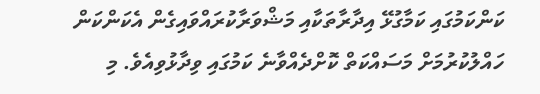ކަންކަމުގައި ކަމާގުޅޭ އިދާރާތަކާއި މަޝްވަރާކުރައްވައިގެން އެކަންކަން ހައްލުކުރުމަށް މަސައްކަތް ކޮށްދެއްވާނެ ކަމުގައި ވިދާޅުވިއެވެ. މި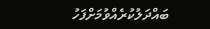ބައްދަލުކުރެއްވުމަށްފަހު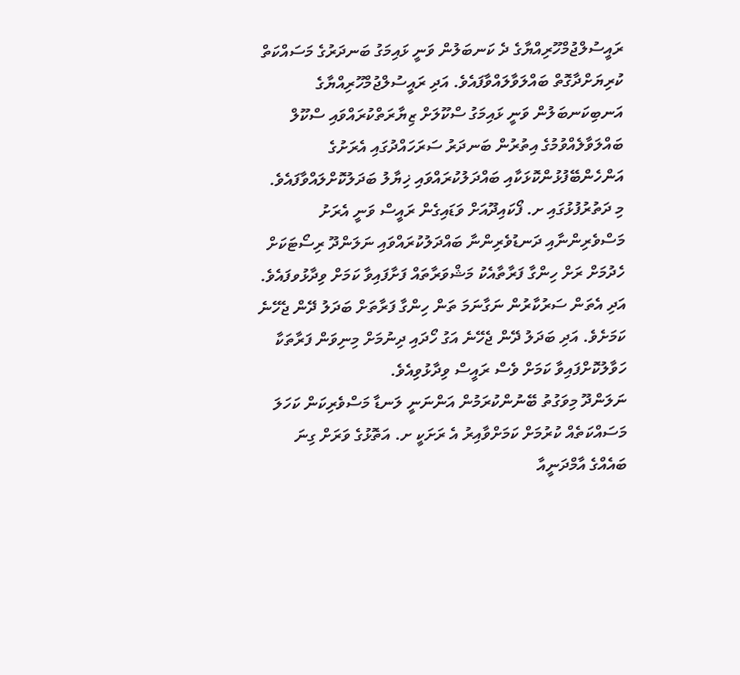ރައީސުލްޖުމްހޫރިއްޔާގެ ދެ ކަނބަލުން ވަނީ ޅައިމަގު ބަނދަރުގެ މަސައްކަތް ކުރިޔަށްދާގޮތް ބައްލަވާލައްވާފައެވެ. އަދި ރައީސުލްޖުމްހޫރިއްޔާގެ އަނބިކަނބަލުން ވަނީ ޅައިމަގު ސްކޫލަށް ޒިޔާރަތްކުރައްވައި ސްކޫލް ބައްލަވާލެއްވުމުގެ އިތުރުން ބަނދަރު ސަރަހައްދުގައި އެރަށުގެ އަންހެންބޭފުޅުންކޮޅަކާއި ބައްދަލުކުރައްވައި ޚިޔާލު ބަދަލުކޮށްލައްވާފައެވެ.
މި ދަތުރުފުޅުގައި ށ. ފޯކައިދޫއަށް ވަޑައިގެން ރައީސް ވަނީ އެރަށު މަސްވެރިންނާއި ދަނޑުވެރިންނާ ބައްދަލުކުރައްވައި ނަލަންދޫ ރިސޯޓަކަށް ހެދުމަށް ރަށް ހިންގާ ފަރާތާއެކު މަޝްވަރާތައް ފަށާފައިވާ ކަމަށް ވިދާޅުވފައެވެ. އަދި އެތަން ސަރުކާރުން ނަގާނަމަ ތަން ހިންގާ ފަރާތަށް ބަދަލު ދޭން ޖެހޭނެ ކަމަށެވެ. އަދި ބަދަލު ދޭން ޖެހޭނެ އަގު ހޯދައި ދިނުމަށް މިނިވަން ފަރާތަކާ ހަވާލުކޮށްފައިވާ ކަމަށް ވެސް ރައީސް ވިދާޅުވިއެވެ.
ނަލަންދޫ މިވަގުތު ބޭނުންކުރަމުން އަންނަނީ ލަނޑާ މަސްވެރިކަން ކަހަލަ މަސައްކަތެއް ކުރުމަށް ކަމަށްވާއިރު އެ ރަށަކީ ށ. އަތޮޅުގެ ވަރަށް ގިނަ ބައެއްގެ އާމްދަނީއާ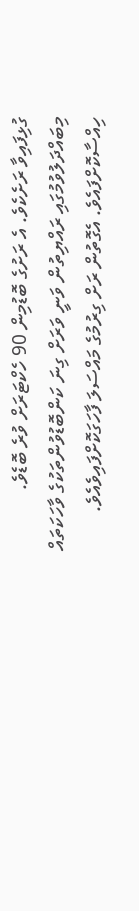ގުޅިފައިވާ ރަށެކެވެ. އެ ރަށުގެ ބޮޑުމިން 90 ހެކްޓަރަށް ވުރެ ބޮޑެވެ.
މިބައްދަލުވުމުގައި ރައްޔިތުން ވަނީ ވަރަށް ގިނަ ކަންބޮޑުވުންތަކުގެ ވާހަކަތައް ހިއްސާކޮށްފައެވެ. އެގޮތުން ރަށް ގިރުމުގެ މައްސަލަ ފާހަގަކޮށްފައިވެއެވެ.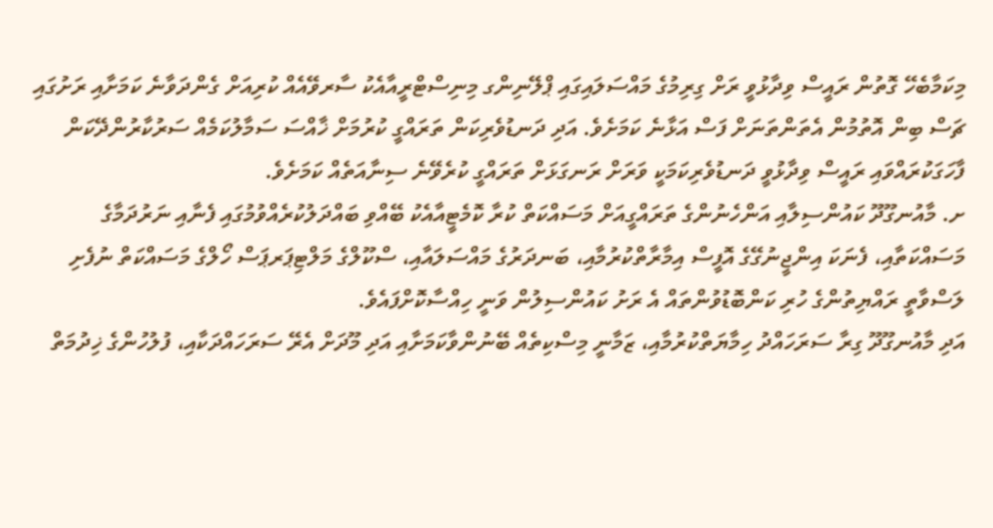މިކަމާބެހޭ ގޮތުން ރައީސް ވިދާޅުވީ ރަށް ގިރިމުގެ މައްސަލައިގައި ޕްލޭނިންގ މިނިސްޓްރީއާއެކު ސާރވޭއެއް ކުރިއަށް ގެންދަވާނެ ކަމަށާއި ރަށުގައި ޗަސް ބިން އޮތުމުން އެތަންތަނަށް ފަސް އަޅާނެ ކަމަށެވެ. އަދި ދަނޑުވެރިކަން ތަރައްގީ ކުރުމަށް ޚާއްސަ ސަމާލުކަމެއް ސަރުކާރުންދޭކަން ފާހަގަކުރައްވައި ރައީސް ވިދާޅުވީ ދަނޑުވެރިކަމަކީ ވަރަށް ރަނގަޅަށް ތަރައްގީ ކުރެވޭނެ ސިނާއަތެއް ކަމަށެވެ.
ށ. މާއުނގޫދޫ ކައުންސިލާއި އަންހެނުންގެ ތަރައްގީއަށް މަސައްކަތް ކުރާ ކޮމެޓީއާއެކު ބޭއްވި ބައްދަލުކުރެއްވުމުގައި ފެނާއި ނަރުދަމާގެ މަސައްކަތާއި، ފެނަކަ އިންޖީނުގޭގެ އޮފީސް އިމާރާތްކުރުމާއި، ބަނދަރުގެ މައްސަލައާއި، ސްކޫލްގެ މަލްޓިޕަރޕަސް ހޯލްގެ މަސައްކަތް ނުފެށި ލަސްވާތީ ރައްޔިތުންގެ ހުރި ކަންބޮޑުވުންތައް އެ ރަށު ކައުންސިލުން ވަނީ ހިއްސާކޮށްފައެވެ.
އަދި މާއުނގޫދޫ ގިރާ ސަރަހައްދު ހިމާޔަތްކުރުމާއި، ޒަމާނީ މިސްކިތެއް ބޭނުންވާކަމަށާއި އަދި މޫދަށް އެރޭ ސަރަހައްދަކާއި، ފުލުހުންގެ ޚިދުމަތް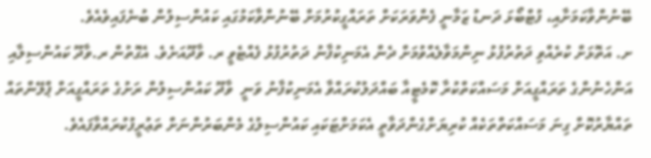ބޭނުންވާކަމަށާއި، ފުޓްބޯޅަ ދަނޑު ޒަމާނީ ފެންވަރަކަށް ތަރައްގީކުރުމަށް ބޭނުންވާކަމުގައި ކައުންސިލުން ބުނެފައިވެއެވެ.
ށ. އަތޮޅަށް ކުރެއްވި ދަތުރުފުޅު ނިންމަވާލެއްވުމަށް ދެން އެމަނިކުފާނު ދަތުރުފުޅު ފެއްޓެވީ ރ. ވާދޫއަށެވެ. އެގޮތުން ރ.ވާދޫ ކައުންސިލާއި އަންހެނުންގެ ތަރައްގީއަށް މަސައްކަތްކުރާ ކޮމެޓީއާ ބައްދަލުކުރައްވާ އެމަނިކުފާނު ވަނީ  ވާދޫ ކައުންސިލުން ރަށުގެ ތަރައްގީއަށް ޕްލޭންތައް ތައްޔާރުކޮށް ގިނަ މަސައްކަތްތަކެއް ކުރިޔަށްގެންދަވާތީ އެކަމަށްޓަކައި ކައުންސިލުގެ މެންބަރުންނަށް ތަޢުރީފުކުރައްވާފައެވެ.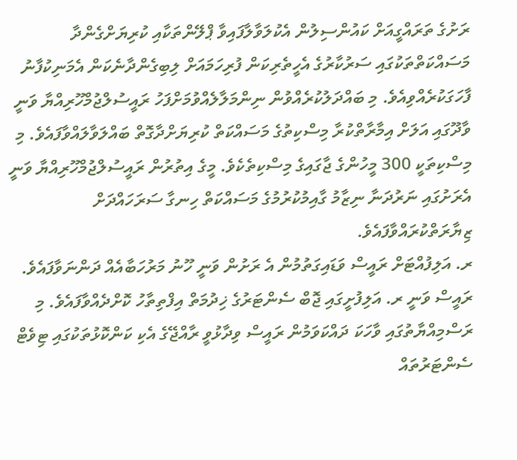ރަށުގެ ތަރައްގީއަށް ކައުންސިލުން އެކުލަވާލާފައިވާ ޕްލޭންތަކާއި ކުރިޔަށްގެންދާ މަސައްކަތްތަކުގައި ސަރުކާރުގެ އެހީތެރިކަން ފުރިހަމައަށް ލިބިގެންދާނެކަން އެމަނިކުފާނު ފާހަގަކުރެއްވިއެވެ. މި ބައްދަލުކުރެއްވުން ނިންމަލާލެއްވުމަށްފަހު ރައީސުލްޖުމްހޫރިއްޔާ ވަނީ ވާދޫގައި އަލަށް އިމާރާތްކުރާ މިސްކިތުގެ މަސައްކަތް ކުރިޔަށްދާގޮތް ބައްލަވާލައްވާފައެވެ. މި މިސްކިތަކީ 300 މީހުންގެ ޖާގައިގެ މިސްކިތެކެވެ. މީގެ އިތުރުން ރައީސުލްޖުމްހޫރިއްޔާ ވަނީ އެރަށުގައި ނަރުދަނާ ނިޒާމު ގާއިމުކުރުމުގެ މަސައްކަތް ހިނގާ ސަރަހައްދަށް ޒިޔާރަތްކުރައްވާފައެވެ.
ރ. އަލިފުއްޓަށް ރައީސް ވަޑައިގަތުމުން އެ ރަށުން ވަނީ ހޫނު މަރުހަބާއެއް ދަންނަވާފައެވެ.
ރައީސް ވަނީ ރ. އަލިފުށީގައި ޖޮބް ސެންޓަރުގެ ޚިދުމަތް އިފްތިތާހު ކޮށްދެއްވާފައެވެ. މި ރަސްމިއްޔާތުގައި ވާހަކަ ދައްކަވަމުން ރައީސް ވިދާޅުވީ ރާއްޖޭގެ އެކި ކަންކޮޅުތަކުގައި ޓިވެޓް ސެންޓަރުތައް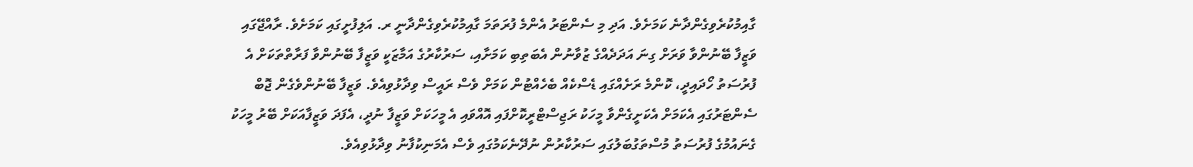ގާއިމުކުރެވިގެންދާނެ ކަމަށެވެ. އަދި މި ސެންޓަރު އެންމެ ފުރަތަމަ ގާއިމުކުރެވިގެންދާނީ ރ. އަލިފުށީގައި ކަމަށެވެ. ރާއްޖޭގައި ވަޒީފާ ބޭނުންވާ ވަރަށް ގިނަ އަދަދެއްގެ ޒުވާނުން އެބަތިބި ކަމަށާއި، ސަރުކާރުގެ އަމާޒަކީ ވަޒީފާ ބޭނުންވާ ފަރާތްތަކަށް އެ ފުރުސަތު ހޯދައިދީ، ކޮންމެ ރަށެއްގައި ޑެސްކެއް ބެހެއްޓުން ކަމަށް ވެސް ރައީސް ވިދާޅުވިއެވެ. ވަޒީފާ ބޭނުންވެގެން ޖޮބް ސެންޓަރުގައި އެކަމަށް އެކަށީގެންވާ މީހަކު ރަޖިސްޓްރީކޮށްފައި އޮއްވައި އެ މީހަކަށް ވަޒީފާ ނުދީ، އެފަދަ ވަޒީފާއަކަށް ބޭރު މީހަކު ގެނައުމުގެ ފުރުސަތު މުސްތަގުބަލުގައި ސަރުކާރުން ނުދޭނެކަމުގައި ވެސް އެމަނިކުފާނު ވިދާޅުވިއެވެ.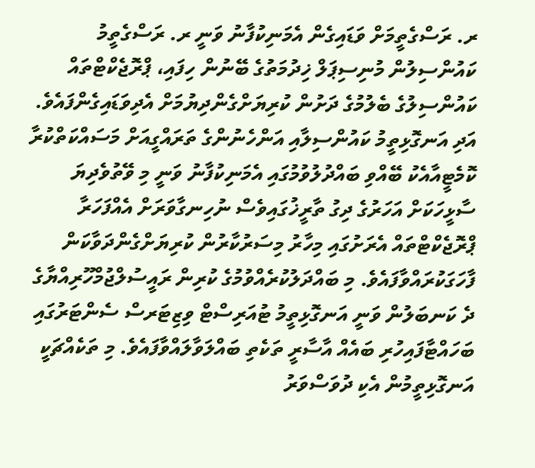ރ. ރަސްގެތީމަށް ވަޑައިގެން އެމަނިކުފާނު ވަނީ ރ. ރަސްގެތީމު ކައުންސިލުން މުނިސިޕަލް ޚިދުމަތުގެ ބޭނުން ހިފައި، ޕްރޮޖެކްޓްތައް ކައުންސިލުގެ ބެލުމުގެ ދަށުން ކުރިޔަށްގެންދިޔުމަށް އެދިވަޑައިގެންފައެވެ. އަދި އަނގޮޅިތީމު ކައުންސިލާއި އަންހެނުންގެ ތަރައްގީއަށް މަސައްކަތްކުރާ ކޮމެޓީއާއެކު ބޭއްވި ބައްދުލުވުމުގައި އެމަނިކުފާނު ވަނީ މި ވޭތުވެދިޔަ ސާޅީހަކަށް އަހަރުގެ ދިގު ތާރީޚުގައިވެސް ނުހިނގާވަރަށް އެއްފަހަރާ ޕްރޮޖެކްޓްތައް އެރަށުގައި މިހާރު މިސަރުކާރުން ކުރިޔަށްގެންދަވާކަން ފާހަގަކުރައްވާފައެވެ. މި ބައްދަލުކުރެއްވުމުގެ ކުރިން ރައީސުލްޖުމްހޫރިއްޔާގެ ދެ ކަނބަލުން ވަނީ އަނގޮޅިތީމު ޓުއަރިސްޓް ވިޒިޓަރސް ސެންޓަރުގައި ބަހައްޓާފައިހުރި ބައެއް އާސާރީ ތަކެތި ބައްލަވާލައްވާފައެވެ. މި ތަކެއްޗަކީ އަނގޮޅިތީމުން އެކި ދުވަސްވަރު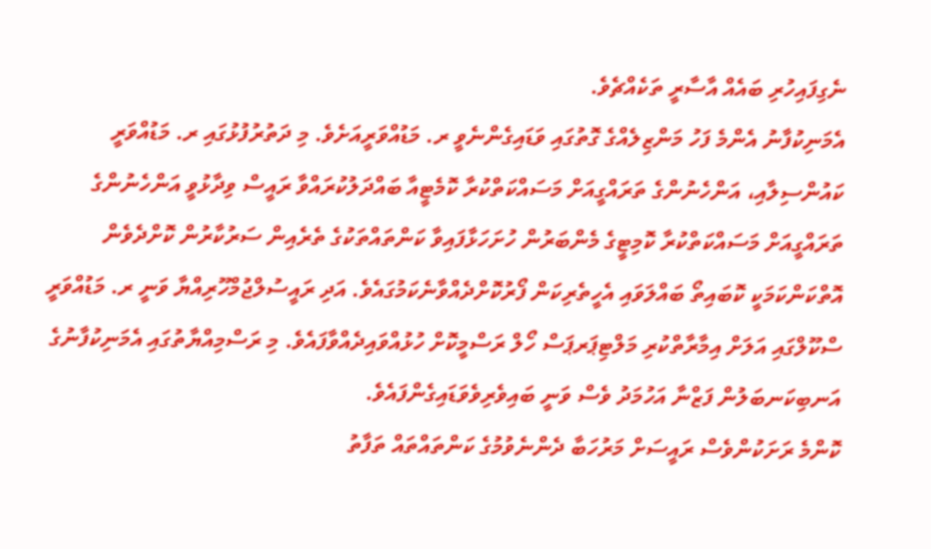ނެގިފައިހުރި ބައެއް އާސާރީ ތަކެއްޗެވެ.
އެމަނިކުފާނު އެންމެ ފަހު މަންޒިލެއްގެ ގޮތުގައި ވަޑައިގެންނެވީ ރ. މަޑުއްވަރީއަށެވެ. މި ދަތުރުފުޅުގައި ރ. މަޑުއްވަރީ ކައުންސިލާއި، އަންހެނުންގެ ތަރައްގީއަށް މަސައްކަތްކުރާ ކޮމެޓީއާ ބައްދަލުކުރައްވާ ރައީސް ވިދާޅުވީ އަންހެނުންގެ ތަރައްގީއަށް މަސައްކަތްކުރާ ކޮމިޓީގެ މެންބަރުން ހުށަހަޅާފައިވާ ކަންތައްތަކުގެ ތެރެއިން ސަރުކާރުން ކޮށްދެވެން އޮތްކަންކަމަކީ ކޮބައިތޯ ބައްލަވައި އެހީތެރިކަން ފޯރުކޮށްދެއްވާނެކަމުގައެވެ. އަދި ރައީސުލްޖުމްހޫރިއްޔާ ވަނީ ރ. މަޑުއްވަރީ ސްކޫލްގައި އަލަށް އިމާރާތްކުރި މަލްޓިޕަރޕަސް ހޯލް ރަސްމީކޮށް ހުޅުއްވައިދެއްވާފައެވެ. މި ރަސްމިއްޔާތުގައި އެމަނިކުފާނުގެ އަނބިކަނބަލުން ފަޒްނާ އަހުމަދު ވެސް ވަނީ ބައިވެރިވެވަޑައިގެންފައެވެ.
ކޮންމެ ރަށަކުންވެސް ރައީސަށް މަރުހަބާ ދެންނެވުމުގެ ކަންތައްތައް ތަފާތު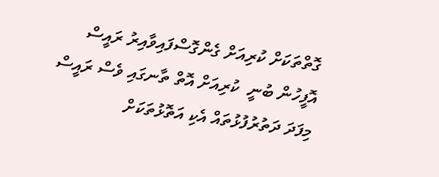ގޮތްތަކަށް ކުރިއަށް ގެންގޮސްފައިވާއިރު ރައީސް އޮފީހުން ބުނީ  ކުރިއަށް އޮތް ތާނގައި ވެސް ރައީސް މިފަދަ ދަތުރުފުޅުތައް އެކި އަތޮޅުތަކަށް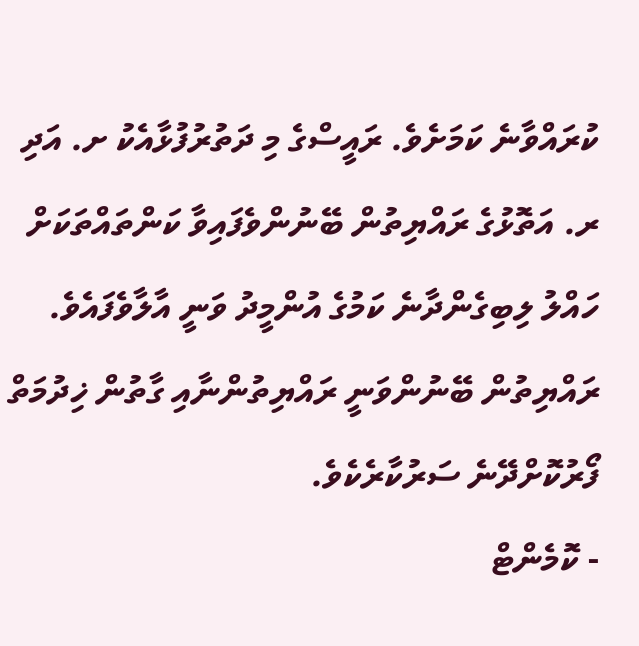ކުރައްވާނެ ކަމަށެވެ. ރައީސްގެ މި ދަތުރުފުޅާއެކު ށ. އަދި ރ. އަތޮޅުގެ ރައްޔިތުން ބޭނުންވެފައިވާ ކަންތައްތަކަށް ހައްލު ލިބިގެންދާނެ ކަމުގެ އުންމީދު ވަނީ އާލާވެފައެވެ. ރައްޔިތުން ބޭނުންވަނީ ރައްޔިތުންނާއި ގާތުން ޚިދުމަތް ފޯރުކޮށްދޭނެ ސަރުކާރެކެވެ.
- ކޮމެންޓް